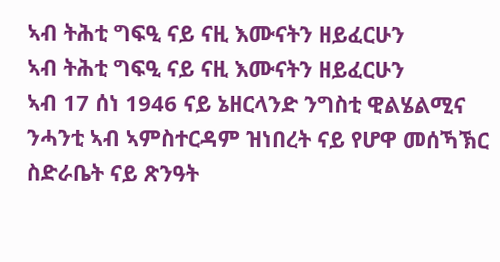ኣብ ትሕቲ ግፍዒ ናይ ናዚ እሙናትን ዘይፈርሁን
ኣብ ትሕቲ ግፍዒ ናይ ናዚ እሙናትን ዘይፈርሁን
ኣብ 17 ሰነ 1946 ናይ ኔዘርላንድ ንግስቲ ዊልሄልሚና ንሓንቲ ኣብ ኣምስተርዳም ዝነበረት ናይ የሆዋ መሰኻኽር ስድራቤት ናይ ጽንዓት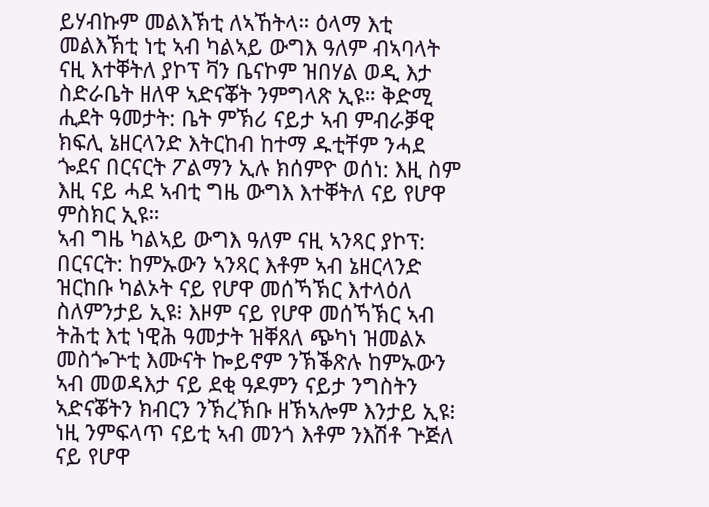ይሃብኩም መልእኽቲ ለኣኸትላ። ዕላማ እቲ መልእኽቲ ነቲ ኣብ ካልኣይ ውግእ ዓለም ብኣባላት ናዚ እተቐትለ ያኮፕ ቫን ቤናኮም ዝበሃል ወዲ እታ ስድራቤት ዘለዋ ኣድናቖት ንምግላጽ ኢዩ። ቅድሚ ሒደት ዓመታት: ቤት ምኽሪ ናይታ ኣብ ምብራቓዊ ክፍሊ ኔዘርላንድ እትርከብ ከተማ ዱቲቸም ንሓደ ጐደና በርናርት ፖልማን ኢሉ ክሰምዮ ወሰነ: እዚ ስም እዚ ናይ ሓደ ኣብቲ ግዜ ውግእ እተቐትለ ናይ የሆዋ ምስክር ኢዩ።
ኣብ ግዜ ካልኣይ ውግእ ዓለም ናዚ ኣንጻር ያኮፕ: በርናርት: ከምኡውን ኣንጻር እቶም ኣብ ኔዘርላንድ ዝርከቡ ካልኦት ናይ የሆዋ መሰኻኽር እተላዕለ ስለምንታይ ኢዩ፧ እዞም ናይ የሆዋ መሰኻኽር ኣብ ትሕቲ እቲ ነዊሕ ዓመታት ዝቐጸለ ጭካነ ዝመልኦ መስጐጕቲ እሙናት ኰይኖም ንኽቕጽሉ ከምኡውን ኣብ መወዳእታ ናይ ደቂ ዓዶምን ናይታ ንግስትን ኣድናቖትን ክብርን ንኽረኽቡ ዘኽኣሎም እንታይ ኢዩ፧ ነዚ ንምፍላጥ ናይቲ ኣብ መንጎ እቶም ንእሽቶ ጕጅለ ናይ የሆዋ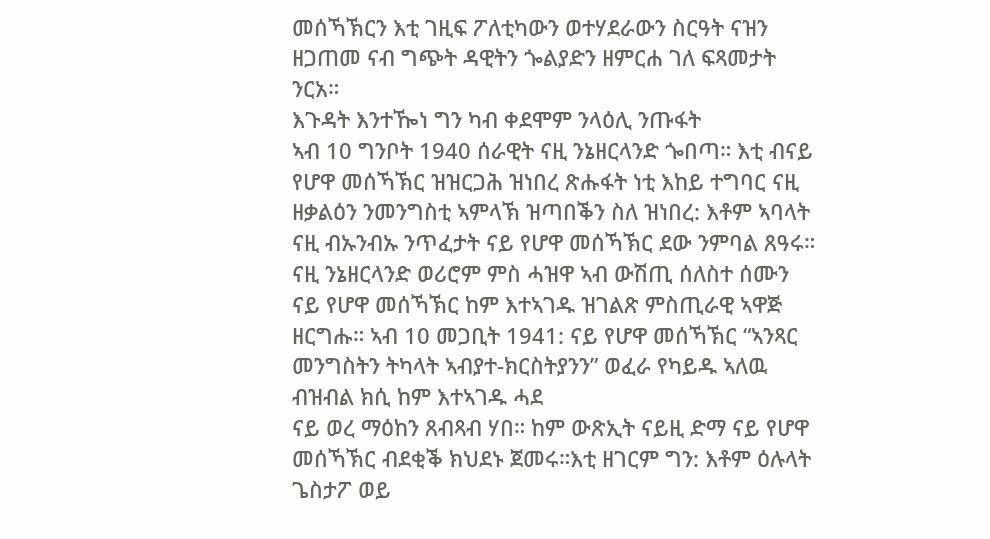መሰኻኽርን እቲ ገዚፍ ፖለቲካውን ወተሃደራውን ስርዓት ናዝን ዘጋጠመ ናብ ግጭት ዳዊትን ጐልያድን ዘምርሐ ገለ ፍጻመታት ንርአ።
እጉዳት እንተዀነ ግን ካብ ቀደሞም ንላዕሊ ንጡፋት
ኣብ 10 ግንቦት 1940 ሰራዊት ናዚ ንኔዘርላንድ ጐበጣ። እቲ ብናይ የሆዋ መሰኻኽር ዝዝርጋሕ ዝነበረ ጽሑፋት ነቲ እከይ ተግባር ናዚ ዘቃልዕን ንመንግስቲ ኣምላኽ ዝጣበቕን ስለ ዝነበረ: እቶም ኣባላት ናዚ ብኡንብኡ ንጥፈታት ናይ የሆዋ መሰኻኽር ደው ንምባል ጸዓሩ። ናዚ ንኔዘርላንድ ወሪሮም ምስ ሓዝዋ ኣብ ውሽጢ ሰለስተ ሰሙን ናይ የሆዋ መሰኻኽር ከም እተኣገዱ ዝገልጽ ምስጢራዊ ኣዋጅ ዘርግሑ። ኣብ 10 መጋቢት 1941: ናይ የሆዋ መሰኻኽር “ኣንጻር መንግስትን ትካላት ኣብያተ-ክርስትያንን” ወፈራ የካይዱ ኣለዉ ብዝብል ክሲ ከም እተኣገዱ ሓደ
ናይ ወረ ማዕከን ጸብጻብ ሃበ። ከም ውጽኢት ናይዚ ድማ ናይ የሆዋ መሰኻኽር ብደቂቕ ክህደኑ ጀመሩ።እቲ ዘገርም ግን: እቶም ዕሉላት ጌስታፖ ወይ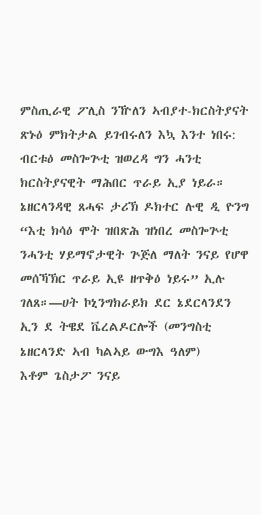ምስጢራዊ ፖሊስ ንዅለን ኣብያተ-ክርስትያናት ጽኑዕ ምክትታል ይገብሩለን እኳ እንተ ነበሩ: ብርቱዕ መስጐጕቲ ዝወረዳ ግን ሓንቲ ክርስትያናዊት ማሕበር ጥራይ ኢያ ነይራ። ኔዘርላንዳዊ ጸሓፍ ታሪኽ ዶክተር ሉዊ ዲ ዮንግ “እቲ ክሳዕ ሞት ዝበጽሕ ዝነበረ መስጐጕቲ ንሓንቲ ሃይማኖታዊት ጕጅለ ማለት ንናይ የሆዋ መሰኻኽር ጥራይ ኢዩ ዘጥቅዕ ነይሩ” ኢሉ ገለጸ።—ሀት ኮኒንግክራይክ ደር ኔደርላንደን ኢን ደ ትዌደ ቬረልዶርሎች (መንግስቲ ኔዘርላንድ ኣብ ካልኣይ ውግእ ዓለም)
እቶም ጌስታፖ ንናይ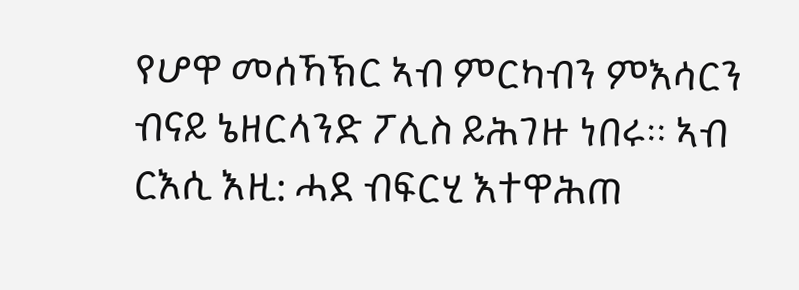የሆዋ መሰኻኽር ኣብ ምርካብን ምእሳርን ብናይ ኔዘርላንድ ፖሊስ ይሕገዙ ነበሩ። ኣብ ርእሲ እዚ: ሓደ ብፍርሂ እተዋሕጠ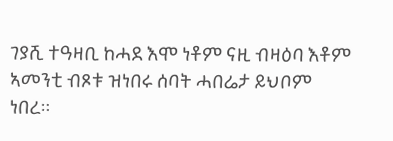ገያሺ ተዓዛቢ ከሓደ እሞ ነቶም ናዚ ብዛዕባ እቶም ኣመንቲ ብጾቱ ዝነበሩ ሰባት ሓበሬታ ይህቦም ነበረ።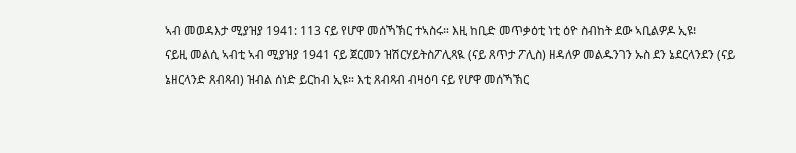ኣብ መወዳእታ ሚያዝያ 1941: 113 ናይ የሆዋ መሰኻኽር ተኣስሩ። እዚ ከቢድ መጥቃዕቲ ነቲ ዕዮ ስብከት ደው ኣቢልዎዶ ኢዩ፧
ናይዚ መልሲ ኣብቲ ኣብ ሚያዝያ 1941 ናይ ጀርመን ዝሽርሃይትስፖሊጻዪ (ናይ ጸጥታ ፖሊስ) ዘዳለዎ መልዱንገን ኡስ ደን ኔደርላንደን (ናይ ኔዘርላንድ ጸብጻብ) ዝብል ሰነድ ይርከብ ኢዩ። እቲ ጸብጻብ ብዛዕባ ናይ የሆዋ መሰኻኽር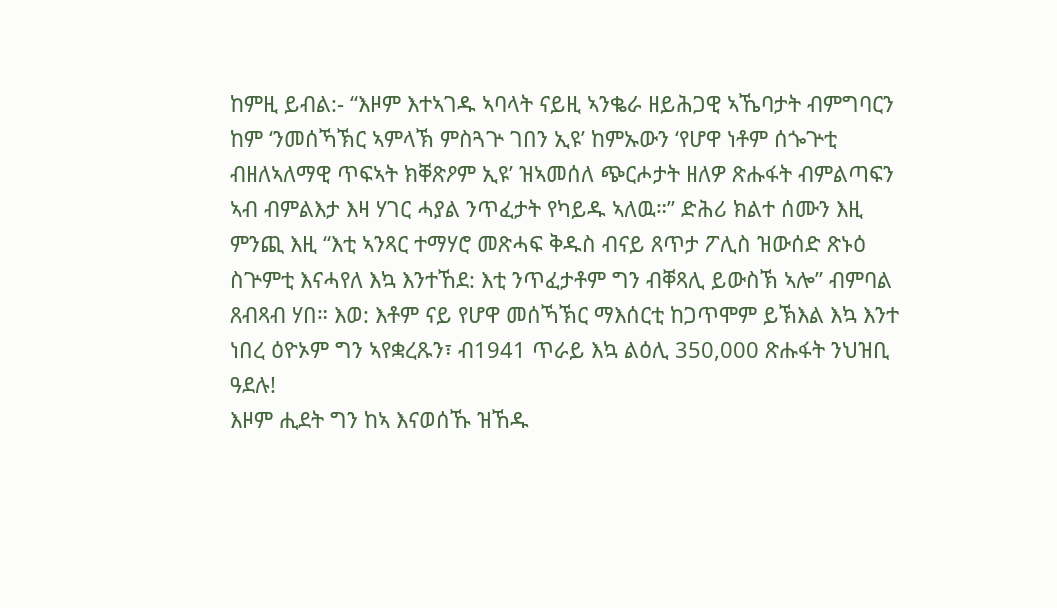ከምዚ ይብል:- “እዞም እተኣገዱ ኣባላት ናይዚ ኣንቈራ ዘይሕጋዊ ኣኼባታት ብምግባርን ከም ‘ንመሰኻኽር ኣምላኽ ምስጓጕ ገበን ኢዩ’ ከምኡውን ‘የሆዋ ነቶም ሰጐጕቲ ብዘለኣለማዊ ጥፍኣት ክቐጽዖም ኢዩ’ ዝኣመሰለ ጭርሖታት ዘለዎ ጽሑፋት ብምልጣፍን ኣብ ብምልእታ እዛ ሃገር ሓያል ንጥፈታት የካይዱ ኣለዉ።” ድሕሪ ክልተ ሰሙን እዚ ምንጪ እዚ “እቲ ኣንጻር ተማሃሮ መጽሓፍ ቅዱስ ብናይ ጸጥታ ፖሊስ ዝውሰድ ጽኑዕ ስጕምቲ እናሓየለ እኳ እንተኸደ: እቲ ንጥፈታቶም ግን ብቐጻሊ ይውስኽ ኣሎ” ብምባል ጸብጻብ ሃበ። እወ: እቶም ናይ የሆዋ መሰኻኽር ማእሰርቲ ከጋጥሞም ይኽእል እኳ እንተ ነበረ ዕዮኦም ግን ኣየቋረጹን፣ ብ1941 ጥራይ እኳ ልዕሊ 350,000 ጽሑፋት ንህዝቢ ዓደሉ!
እዞም ሒደት ግን ከኣ እናወሰኹ ዝኸዱ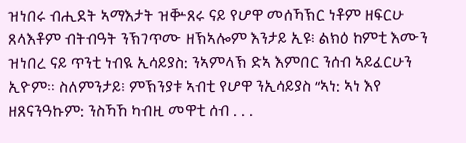ዝነበሩ ብሒደት ኣማእታት ዝቝጸሩ ናይ የሆዋ መሰኻኽር ነቶም ዘፍርሁ ጸላእቶም ብትብዓት ንኽገጥሙ ዘኽኣሎም እንታይ ኢዩ፧ ልክዕ ከምቲ እሙን ዝነበረ ናይ ጥንቲ ነብዪ ኢሳይያስ: ንኣምላኽ ድኣ እምበር ንሰብ ኣይፈርሁን ኢዮም። ስለምንታይ፧ ምኽንያቱ ኣብቲ የሆዋ ንኢሳይያስ “ኣነ: ኣነ እየ ዘጸናንዓኩም: ንስኻኸ ካብዚ መዋቲ ሰብ . . .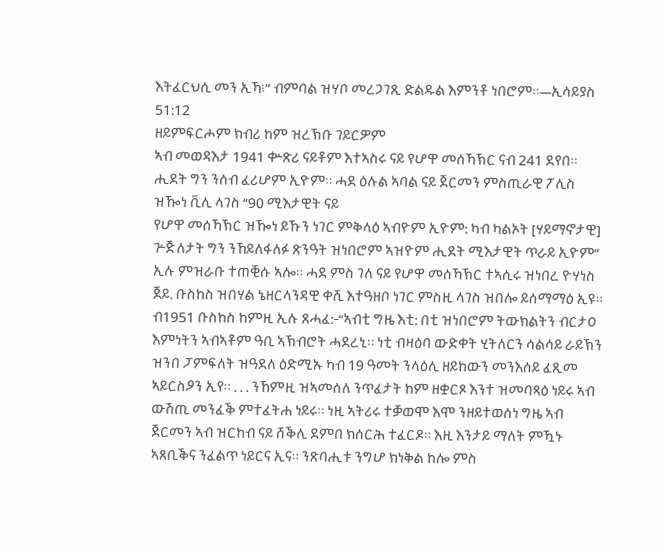እትፈርህሲ መን ኢኻ፧” ብምባል ዝሃቦ መረጋገጺ ድልዱል እምንቶ ነበሮም።—ኢሳይያስ 51:12
ዘይምፍርሖም ክብሪ ከም ዝረኽቡ ገይርዎም
ኣብ መወዳእታ 1941 ቍጽሪ ናይቶም እተኣስሩ ናይ የሆዋ መሰኻኽር ናብ 241 ደየበ። ሒደት ግን ንሰብ ፈሪሆም ኢዮም። ሓደ ዕሉል ኣባል ናይ ጀርመን ምስጢራዊ ፖሊስ ዝዀነ ቪሊ ላገስ “90 ሚእታዊት ናይ
የሆዋ መሰኻኽር ዝዀነ ይኹን ነገር ምቅላዕ ኣብዮም ኢዮም: ካብ ካልኦት [ሃይማኖታዊ] ጕጅለታት ግን ንኸይለፋለፉ ጽንዓት ዝነበሮም ኣዝዮም ሒደት ሚእታዊት ጥራይ ኢዮም” ኢሉ ምዝራቡ ተጠቒሱ ኣሎ። ሓደ ምስ ገለ ናይ የሆዋ መሰኻኽር ተኣሲሩ ዝነበረ ዮሃነስ ጀይ. ቡስከስ ዝበሃል ኔዘርላንዳዊ ቀሺ እተዓዘቦ ነገር ምስዚ ላገስ ዝበሎ ይሰማማዕ ኢዩ። ብ1951 ቡስከስ ከምዚ ኢሉ ጸሓፈ:-“ኣብቲ ግዜ እቲ: በቲ ዝነበሮም ትውክልትን ብርታዐ እምነትን ኣብኣቶም ዓቢ ኣኽብሮት ሓደረኒ። ነቲ ብዛዕባ ውድቀት ሂትለርን ሳልሳይ ራይኽን ዝንበ ፓምፍለት ዝዓደለ ዕድሚኡ ካብ 19 ዓመት ንላዕሊ ዘይከውን መንእሰይ ፈጺመ ኣይርስዖን ኢየ። . . . ንኸምዚ ዝኣመሰለ ንጥፈታት ከም ዘቋርጾ እንተ ዝመባጻዕ ነይሩ ኣብ ውሽጢ መንፈቕ ምተፈትሐ ነይሩ። ነዚ ኣትሪሩ ተቓወሞ እሞ ንዘይተወሰነ ግዜ ኣብ ጀርመን ኣብ ዝርከብ ናይ ሸቕሊ ደምበ ክሰርሕ ተፈርዶ። እዚ እንታይ ማለት ምዃኑ ኣጸቢቕና ንፈልጥ ነይርና ኢና። ንጽባሒቱ ንግሆ ክነቅል ከሎ ምስ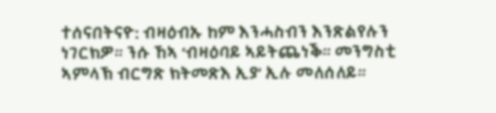ተሰናበትናዮ: ብዛዕብኡ ከም እንሓስብን እንጽልየሉን ነገርክዎ። ንሱ ኸኣ ‘ብዛዕባይ ኣይትጨነቕ። መንግስቲ ኣምላኽ ብርግጽ ክትመጽእ ኢያ’ ኢሉ መለሰለይ።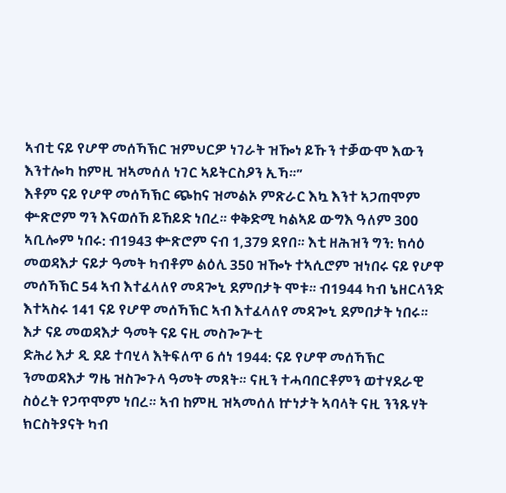ኣብቲ ናይ የሆዋ መሰኻኽር ዝምህርዎ ነገራት ዝዀነ ይኹን ተቓውሞ እውን እንተሎካ ከምዚ ዝኣመሰለ ነገር ኣይትርስዖን ኢኻ።”
እቶም ናይ የሆዋ መሰኻኽር ጭከና ዝመልኦ ምጽራር እኳ እንተ ኣጋጠሞም ቍጽሮም ግን እናወሰኸ ይኸይድ ነበረ። ቀቅድሚ ካልኣይ ውግእ ዓለም 300 ኣቢሎም ነበሩ: ብ1943 ቍጽሮም ናብ 1,379 ደየበ። እቲ ዘሕዝን ግን: ክሳዕ መወዳእታ ናይታ ዓመት ካብቶም ልዕሊ 350 ዝዀኑ ተኣሲሮም ዝነበሩ ናይ የሆዋ መሰኻኽር 54 ኣብ እተፈላለየ መዳጐኒ ደምበታት ሞቱ። ብ1944 ካብ ኔዘርላንድ እተኣስሩ 141 ናይ የሆዋ መሰኻኽር ኣብ እተፈላለየ መዳጐኒ ደምበታት ነበሩ።
እታ ናይ መወዳእታ ዓመት ናይ ናዚ መስጐጕቲ
ድሕሪ እታ ዲ ደይ ተባሂላ እትፍለጥ 6 ሰነ 1944: ናይ የሆዋ መሰኻኽር ንመወዳእታ ግዜ ዝስጐጉላ ዓመት መጸት። ናዚን ተሓባበርቶምን ወተሃደራዊ ስዕረት የጋጥሞም ነበረ። ኣብ ከምዚ ዝኣመሰለ ኵነታት ኣባላት ናዚ ንንጹሃት ክርስትያናት ካብ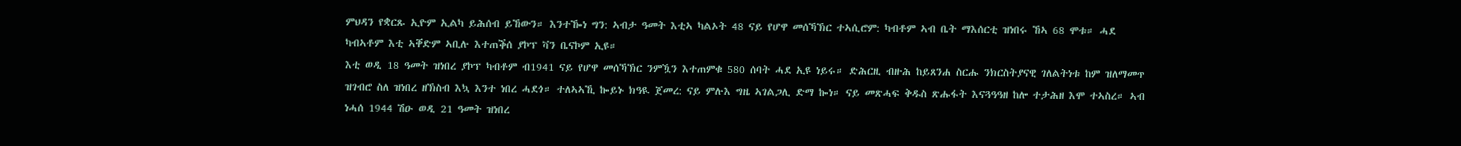ምህዳን የቋርጹ ኢዮም ኢልካ ይሕሰብ ይኸውን። እንተዀነ ግን: ኣብታ ዓመት እቲኣ ካልኦት 48 ናይ የሆዋ መሰኻኽር ተኣሲሮም: ካብቶም ኣብ ቤት ማእሰርቲ ዝነበሩ ኸኣ 68 ሞቱ። ሓደ ካብኣቶም እቲ ኣቐድም ኣቢሉ እተጠቕሰ ያኮፕ ቫን ቤናኮም ኢዩ።
እቲ ወዲ 18 ዓመት ዝነበረ ያኮፕ ካብቶም ብ1941 ናይ የሆዋ መሰኻኽር ንምዃን እተጠምቁ 580 ሰባት ሓደ ኢዩ ነይሩ። ድሕርዚ ብዙሕ ከይጸንሐ ስርሑ ንክርስትያናዊ ገለልትነቱ ከም ዝለማመጥ ዝገብሮ ስለ ዝነበረ ዘኽስብ እኳ እንተ ነበረ ሓደጎ። ተለኣኣኺ ኰይኑ ክዓዪ ጀመረ: ናይ ምሉእ ግዜ ኣገልጋሊ ድማ ኰነ። ናይ መጽሓፍ ቅዱስ ጽሑፋት እናጓዓዓዘ ከሎ ተታሕዘ እሞ ተኣስረ። ኣብ ነሓሰ 1944 ሽዑ ወዲ 21 ዓመት ዝነበረ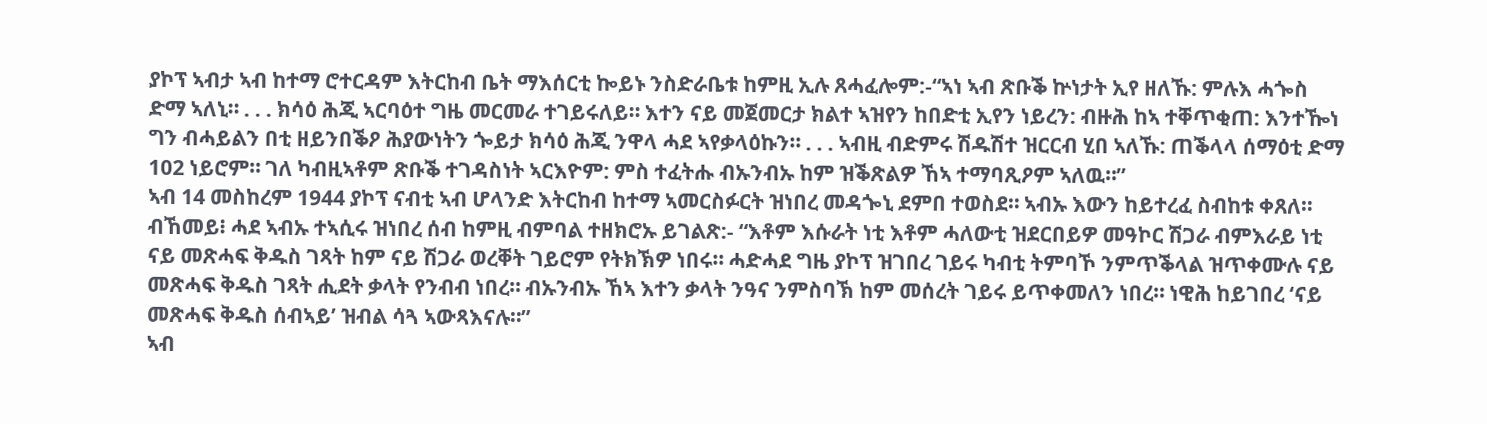ያኮፕ ኣብታ ኣብ ከተማ ሮተርዳም እትርከብ ቤት ማእሰርቲ ኰይኑ ንስድራቤቱ ከምዚ ኢሉ ጸሓፈሎም:-“ኣነ ኣብ ጽቡቕ ኵነታት ኢየ ዘለኹ: ምሉእ ሓጐስ ድማ ኣለኒ። . . . ክሳዕ ሕጂ ኣርባዕተ ግዜ መርመራ ተገይሩለይ። እተን ናይ መጀመርታ ክልተ ኣዝየን ከበድቲ ኢየን ነይረን: ብዙሕ ከኣ ተቐጥቂጠ: እንተዀነ ግን ብሓይልን በቲ ዘይንበቕዖ ሕያውነትን ጐይታ ክሳዕ ሕጂ ንዋላ ሓደ ኣየቃላዕኩን። . . . ኣብዚ ብድምሩ ሽዱሽተ ዝርርብ ሂበ ኣለኹ: ጠቕላላ ሰማዕቲ ድማ 102 ነይሮም። ገለ ካብዚኣቶም ጽቡቕ ተገዳስነት ኣርእዮም: ምስ ተፈትሑ ብኡንብኡ ከም ዝቕጽልዎ ኸኣ ተማባጺዖም ኣለዉ።”
ኣብ 14 መስከረም 1944 ያኮፕ ናብቲ ኣብ ሆላንድ እትርከብ ከተማ ኣመርስፉርት ዝነበረ መዳጐኒ ደምበ ተወስደ። ኣብኡ እውን ከይተረፈ ስብከቱ ቀጸለ። ብኸመይ፧ ሓደ ኣብኡ ተኣሲሩ ዝነበረ ሰብ ከምዚ ብምባል ተዘክሮኡ ይገልጽ:- “እቶም እሱራት ነቲ እቶም ሓለውቲ ዝደርበይዎ መዓኮር ሽጋራ ብምእራይ ነቲ ናይ መጽሓፍ ቅዱስ ገጻት ከም ናይ ሽጋራ ወረቐት ገይሮም የትክኽዎ ነበሩ። ሓድሓደ ግዜ ያኮፕ ዝገበረ ገይሩ ካብቲ ትምባኾ ንምጥቕላል ዝጥቀሙሉ ናይ መጽሓፍ ቅዱስ ገጻት ሒደት ቃላት የንብብ ነበረ። ብኡንብኡ ኸኣ እተን ቃላት ንዓና ንምስባኽ ከም መሰረት ገይሩ ይጥቀመለን ነበረ። ነዊሕ ከይገበረ ‘ናይ መጽሓፍ ቅዱስ ሰብኣይ’ ዝብል ሳጓ ኣውጻእናሉ።”
ኣብ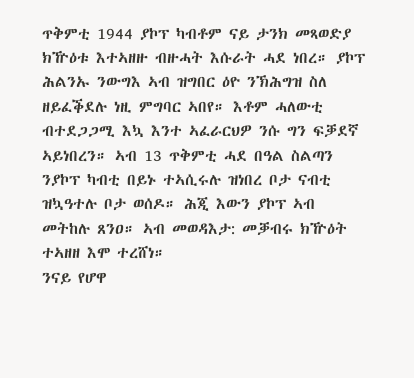ጥቅምቲ 1944 ያኮፕ ካብቶም ናይ ታንክ መጻወድያ ክዅዕቱ እተኣዘዙ ብዙሓት እሱራት ሓደ ነበረ። ያኮፕ ሕልንኡ ንውግእ ኣብ ዝግበር ዕዮ ንኽሕግዝ ስለ ዘይፈቕደሉ ነዚ ምግባር ኣበየ። እቶም ሓለውቲ ብተደጋጋሚ እኳ እንተ ኣፈራርህዎ ንሱ ግን ፍቓደኛ ኣይነበረን። ኣብ 13 ጥቅምቲ ሓደ በዓል ስልጣን ንያኮፕ ካብቲ በይኑ ተኣሲሩሉ ዝነበረ ቦታ ናብቲ ዝኳዓተሉ ቦታ ወሰዶ። ሕጂ እውን ያኮፕ ኣብ መትከሉ ጸንዐ። ኣብ መወዳእታ: መቓብሩ ክዅዕት ተኣዘዘ እሞ ተረሸነ።
ንናይ የሆዋ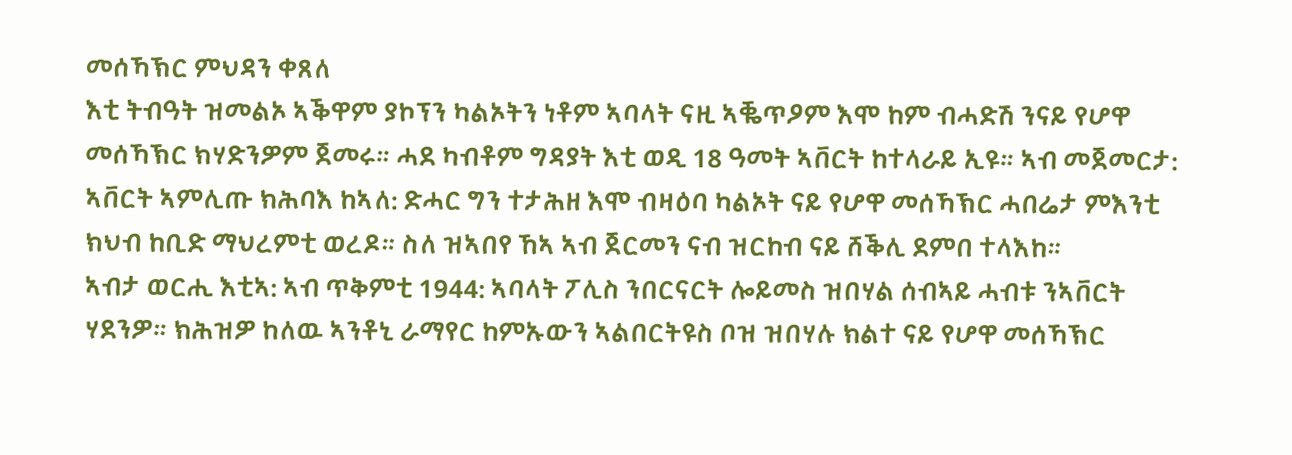መሰኻኽር ምህዳን ቀጸለ
እቲ ትብዓት ዝመልኦ ኣቕዋም ያኮፕን ካልኦትን ነቶም ኣባላት ናዚ ኣቘጥዖም እሞ ከም ብሓድሽ ንናይ የሆዋ መሰኻኽር ክሃድንዎም ጀመሩ። ሓደ ካብቶም ግዳያት እቲ ወዲ 18 ዓመት ኣቨርት ከተላራይ ኢዩ። ኣብ መጀመርታ: ኣቨርት ኣምሊጡ ክሕባእ ከኣለ: ድሓር ግን ተታሕዘ እሞ ብዛዕባ ካልኦት ናይ የሆዋ መሰኻኽር ሓበሬታ ምእንቲ ክህብ ከቢድ ማህረምቲ ወረዶ። ስለ ዝኣበየ ኸኣ ኣብ ጀርመን ናብ ዝርከብ ናይ ሸቕሊ ደምበ ተላእከ።
ኣብታ ወርሒ እቲኣ: ኣብ ጥቅምቲ 1944: ኣባላት ፖሊስ ንበርናርት ሎይመስ ዝበሃል ሰብኣይ ሓብቱ ንኣቨርት ሃደንዎ። ክሕዝዎ ከለዉ ኣንቶኒ ራማየር ከምኡውን ኣልበርትዩስ ቦዝ ዝበሃሉ ክልተ ናይ የሆዋ መሰኻኽር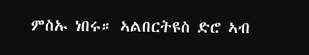ምስኡ ነበሩ። ኣልበርትዩስ ድሮ ኣብ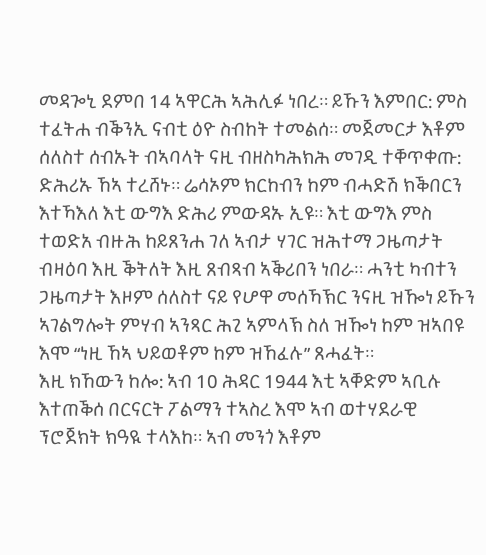መዳጐኒ ደምበ 14 ኣዋርሕ ኣሕሊፉ ነበረ። ይኹን እምበር: ምስ ተፈትሐ ብቕንኢ ናብቲ ዕዮ ስብከት ተመልሰ። መጀመርታ እቶም ሰለስተ ሰብኡት ብኣባላት ናዚ ብዘስካሕክሕ መገዲ ተቐጥቀጡ: ድሕሪኡ ኸኣ ተረሸኑ። ሬሳኦም ክርከብን ከም ብሓድሽ ክቕበርን እተኻእለ እቲ ውግእ ድሕሪ ምውዳኡ ኢዩ። እቲ ውግእ ምስ ተወድአ ብዙሕ ከይጸንሐ ገለ ኣብታ ሃገር ዝሕተማ ጋዜጣታት ብዛዕባ እዚ ቕትለት እዚ ጸብጻብ ኣቕሪበን ነበራ። ሓንቲ ካብተን ጋዜጣታት እዞም ሰለስተ ናይ የሆዋ መሰኻኽር ንናዚ ዝዀነ ይኹን ኣገልግሎት ምሃብ ኣንጻር ሕጊ ኣምላኽ ስለ ዝዀነ ከም ዝኣበዩ እሞ “ነዚ ኸኣ ህይወቶም ከም ዝኸፈሉ” ጸሓፈት።
እዚ ክኸውን ከሎ: ኣብ 10 ሕዳር 1944 እቲ ኣቐድም ኣቢሉ እተጠቕሰ በርናርት ፖልማን ተኣስረ እሞ ኣብ ወተሃደራዊ ፕሮጀክት ክዓዪ ተላእከ። ኣብ መንጎ እቶም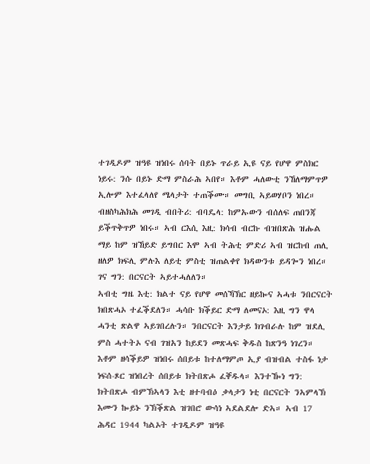ተገዲዶም ዝዓዩ ዝነበሩ ሰባት በይኑ ጥራይ ኢዩ ናይ የሆዋ ምስክር ነይሩ: ንሱ በይኑ ድማ ምስራሕ ኣበየ። እቶም ሓለውቲ ንኸለማምጥዎ ኢሎም እተፈላለየ ሜላታት ተጠቕሙ። መግቢ ኣይወሃቦን ነበረ። ብዘስካሕክሕ መገዲ ብበትሪ: ብባዴላ: ከምኡውን ብሰለፍ ጠበንጃ ይቕጥቅጥዎ ነበሩ። ኣብ ርእሲ እዚ: ክሳብ ብርኩ ብዝበጽሕ ዝሑል ማይ ከም ዝኸይድ ይግበር እሞ ኣብ ትሕቲ ምድሪ ኣብ ዝርከብ ጠሊ ዘለዎ ክፍሊ ምሉእ ለይቲ ምስቲ ዝጠልቀየ ክዳውንቱ ይዳጐን ነበረ። ገና ግን: በርናርት ኣይተሓለለን።
ኣብቲ ግዜ እቲ: ክልተ ናይ የሆዋ መሰኻኽር ዘይኰና ኣሓቱ ንበርናርት ክበጽሓኦ ተፈቕደለን። ሓሳቡ ክቕይር ድማ ለመናኦ: እዚ ግን ዋላ ሓንቲ ጽልዋ ኣይገበረሉን። ንበርናርት እንታይ ክገብራሉ ከም ዝደሊ ምስ ሓተትኦ ናብ ገዝአን ከይደን መጽሓፍ ቅዱስ ከጽንዓ ነገረን። እቶም ዘሳቕይዎ ዝነበሩ ሰበይቱ ከተለማምጦ ኢያ ብዝብል ተስፋ ነታ ነፍሰ-ጾር ዝነበረት ሰበይቱ ክትበጽሖ ፈቐዱላ። እንተዀነ ግን: ክትበጽሖ ብምኽኣላን እቲ ዘተባብዕ ቃላታን ነቲ በርናርት ንኣምላኽ እሙን ኰይኑ ንኽቕጽል ዝገበሮ ውሳነ ኣደልደሎ ድኣ። ኣብ 17 ሕዳር 1944 ካልኦት ተገዲዶም ዝዓዩ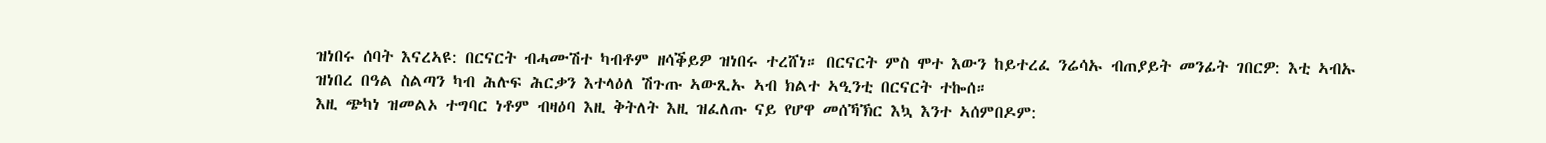ዝነበሩ ሰባት እናረኣዩ: በርናርት ብሓሙሽተ ካብቶም ዘሳቕይዎ ዝነበሩ ተረሸነ። በርናርት ምስ ሞተ እውን ከይተረፈ ንሬሳኡ ብጠያይት መንፊት ገበርዎ: እቲ ኣብኡ ዝነበረ በዓል ስልጣን ካብ ሕሉፍ ሕርቃን እተላዕለ ሽጉጡ ኣውጺኡ ኣብ ክልተ ኣዒንቲ በርናርት ተኰሰ።
እዚ ጭካነ ዝመልኦ ተግባር ነቶም ብዛዕባ እዚ ቅትለት እዚ ዝፈለጡ ናይ የሆዋ መሰኻኽር እኳ እንተ ኣሰምበዶም: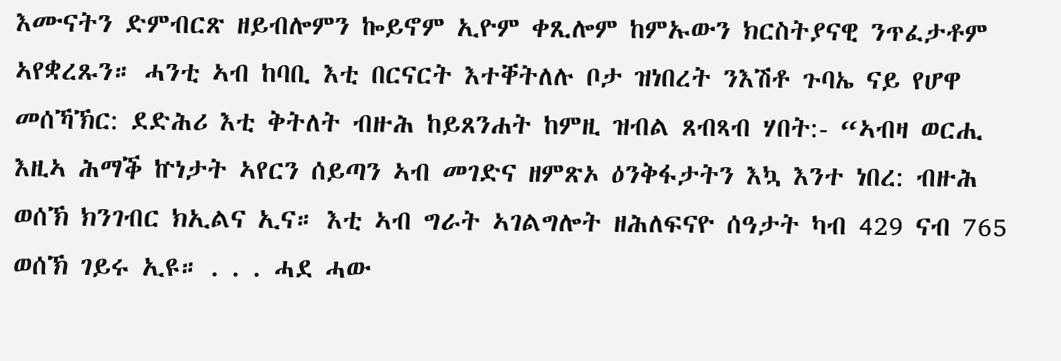እሙናትን ድምብርጽ ዘይብሎምን ኰይኖም ኢዮም ቀጺሎም ከምኡውን ክርስትያናዊ ንጥፈታቶም ኣየቋረጹን። ሓንቲ ኣብ ከባቢ እቲ በርናርት እተቐትለሉ ቦታ ዝነበረት ንእሽቶ ጉባኤ ናይ የሆዋ መሰኻኽር: ደድሕሪ እቲ ቅትለት ብዙሕ ከይጸንሐት ከምዚ ዝብል ጸብጻብ ሃበት:- “ኣብዛ ወርሒ እዚኣ ሕማቕ ኵነታት ኣየርን ሰይጣን ኣብ መገድና ዘምጽኦ ዕንቅፋታትን እኳ እንተ ነበረ: ብዙሕ ወሰኽ ክንገብር ክኢልና ኢና። እቲ ኣብ ግራት ኣገልግሎት ዘሕለፍናዮ ሰዓታት ካብ 429 ናብ 765 ወሰኽ ገይሩ ኢዩ። . . . ሓደ ሓው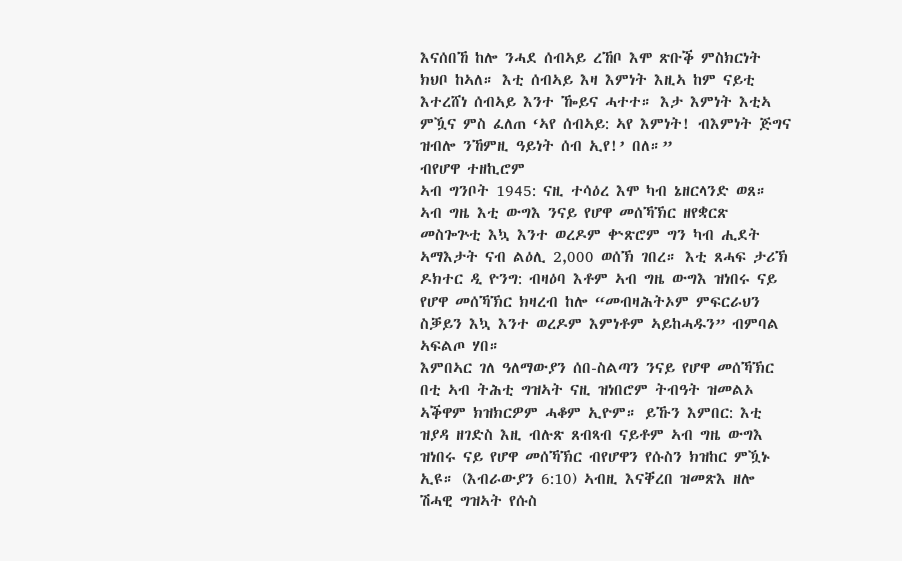እናሰበኸ ከሎ ንሓደ ሰብኣይ ረኸቦ እሞ ጽቡቕ ምስክርነት ክህቦ ከኣለ። እቲ ሰብኣይ እዛ እምነት እዚኣ ከም ናይቲ እተረሸነ ሰብኣይ እንተ ዀይና ሓተተ። እታ እምነት እቲኣ ምዃና ምስ ፈለጠ ‘ኣየ ሰብኣይ: ኣየ እምነት! ብእምነት ጅግና ዝብሎ ንኸምዚ ዓይነት ሰብ ኢየ!’ በለ።”
ብየሆዋ ተዘኪሮም
ኣብ ግንቦት 1945: ናዚ ተሳዕረ እሞ ካብ ኔዘርላንድ ወጸ። ኣብ ግዜ እቲ ውግእ ንናይ የሆዋ መሰኻኽር ዘየቋርጽ መስጐጕቲ እኳ እንተ ወረዶም ቍጽሮም ግን ካብ ሒደት ኣማእታት ናብ ልዕሊ 2,000 ወሰኽ ገበረ። እቲ ጸሓፍ ታሪኽ ዶክተር ዲ ዮንግ: ብዛዕባ እቶም ኣብ ግዜ ውግእ ዝነበሩ ናይ የሆዋ መሰኻኽር ክዛረብ ከሎ “መብዛሕትኦም ምፍርራህን ስቓይን እኳ እንተ ወረዶም እምነቶም ኣይከሓዱን” ብምባል ኣፍልጦ ሃበ።
እምበኣር ገለ ዓለማውያን ሰበ-ስልጣን ንናይ የሆዋ መሰኻኽር በቲ ኣብ ትሕቲ ግዝኣት ናዚ ዝነበሮም ትብዓት ዝመልኦ ኣቕዋም ክዝክርዎም ሓቆም ኢዮም። ይኹን እምበር: እቲ ዝያዳ ዘገድስ እዚ ብሉጽ ጸብጻብ ናይቶም ኣብ ግዜ ውግእ ዝነበሩ ናይ የሆዋ መሰኻኽር ብየሆዋን የሱስን ክዝከር ምዃኑ ኢዩ። (እብራውያን 6:10) ኣብዚ እናቐረበ ዝመጽእ ዘሎ ሽሓዊ ግዝኣት የሱስ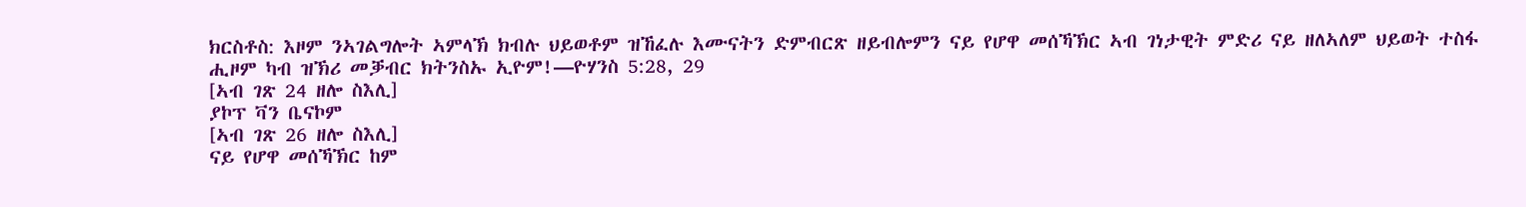ክርስቶስ: እዞም ንኣገልግሎት ኣምላኽ ክብሉ ህይወቶም ዝኸፈሉ እሙናትን ድምብርጽ ዘይብሎምን ናይ የሆዋ መሰኻኽር ኣብ ገነታዊት ምድሪ ናይ ዘለኣለም ህይወት ተስፋ ሒዞም ካብ ዝኽሪ መቓብር ክትንስኡ ኢዮም!—ዮሃንስ 5:28, 29
[ኣብ ገጽ 24 ዘሎ ስእሊ]
ያኮፕ ቫን ቤናኮም
[ኣብ ገጽ 26 ዘሎ ስእሊ]
ናይ የሆዋ መሰኻኽር ከም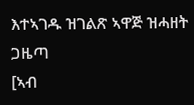እተኣገዱ ዝገልጽ ኣዋጅ ዝሓዘት ጋዜጣ
[ኣብ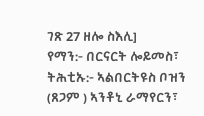ገጽ 27 ዘሎ ስእሊ]
የማን:- በርናርት ሎይመስ፣ ትሕቲኡ:- ኣልበርትዩስ ቦዝን (ጸጋም ) ኣንቶኒ ራማየርን፣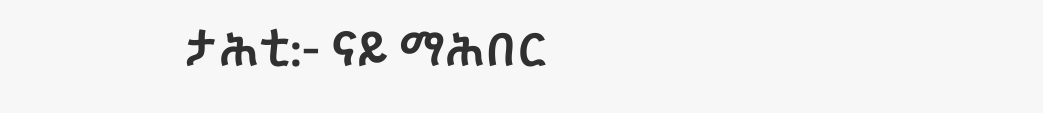ታሕቲ:- ናይ ማሕበር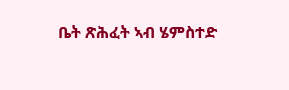ቤት ጽሕፈት ኣብ ሄምስተድ